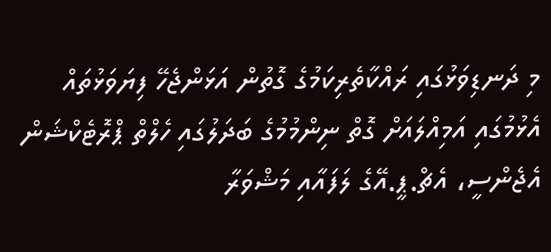މި ދަނޑިވަޅުގައި ރައްކާތެރިކަމުގެ ގޮތުން އަޅަންޖެހޭ ފިޔަވަޅުތައް އެޅުމުގައި އަމިއްލައަށް ގޮތް ނިންމުމުގެ ބަދަލުގައި ހެލްތް ޕްރޮޓެކްޝަން އެޖެންސީ، އެޗް.ޕީ.އޭގެ ލަފައާއި މަޝްވަރާ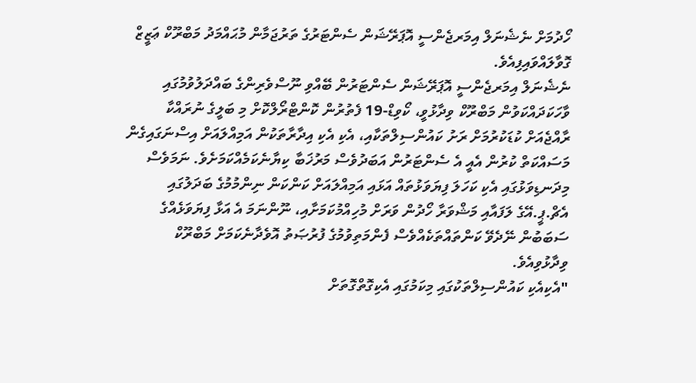ހޯދުމަށް ނެޝެނަލް އިމަރޖެންސީ އޮޕަރޭޝަން ސެންޓަރުގެ ތަރުޖަމާން މުޙައްމަދު މަބްރޫކް ޢަޒީޒް ގޮވާލައްވައިފިއެވެ.
ނެޝެނަލް އިމަރޖެންސީ އޮޕަރޭޝަން ސެންޓަރުން ބޭއްވި ނޫސްވެރިންގެ ބައްދަލުވުމުގައި ވާހަކަދައްކަވުން މަބްރޫކް ވިދާޅުވީ، ކޯވިޑް-19 ފެތުރުން ކޮންޓްރޯލްކޮށް މި ބަލީގެ ނުރައްކާ ރާއްޖެއަށް ކުޑަކުރުމަށް ރަށު ކައުންސިލްތަކާއި، އެކި އެކި އިދާރާތަކުން އަމިއްލައަށް އިސްނަގައިގެން މަސައްކަތް ކުރުން އެއީ އެ ސެންޓަރުން އަބަދުވެސް މަރުޚަބާ ކިޔާނެކަމެއްކަމަށެވެ. ނަމަވެސް މިދަނޑިވަޅުގައި އެކި ކަހަލަ ފިޔަވަޅުތައް އަޅައި އަމިއްލައަށް ކަންކަން ނިންމުމުގެ ބަދަލުގައި އެޗް.ޕީ.އޭގެ ލަފައާއި މަޝްވަރާ ހޯދުން ވަރަށް މުހިއްމުކަމަށާއި، ނޫންނަމަ އެ އަޅާ ފިޔަވަޅެއްގެ ސަބަބުން ނޭދެވޭ ކަންތައްތަކެއްވެސް ފެންމަތިވުމުގެ ފުރުޞަތު އޮވެދާނެކަމަށް މަބްރޫކް ވިދާޅުވިއެވެ.
"އެކިއެކި ކައުންސިލްތަކުގައި މިކަމުގައި އެކިގޮތްގޮތަށް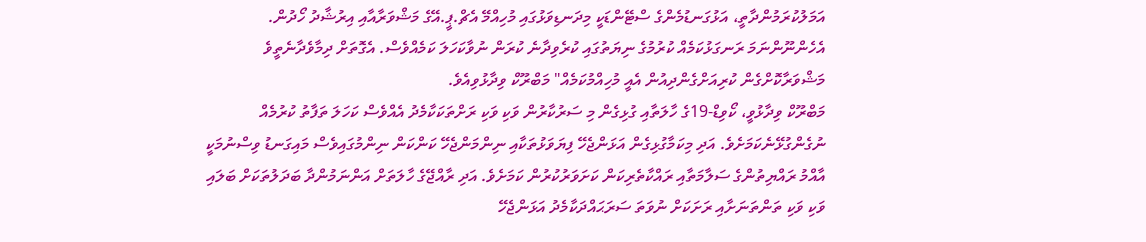އަމަލުކުރަމުންދާތީ، އަޅުގަނޑުމެންގެ ސްޓޭންޑަކީ މިދަނޑިވަޅުގައި މުހިއްމޭ އެޗް.ޕީ.އޭގެ މަޝްވަރާއާއި އިރުޝާދު ހޯދުން. އެހެންނޫންނަމަ ރަނގަޅުކަމެއް ކުރުމުގެ ނިޔަތުގައި ކުރެވިދާނެ ކުރަން ނުވާކަހަލަ ކަމެއްވެސް. އެގޮތަށް ދިމާވެދާނެތީވެ މަޝްވަރާކޮށްގެން ކުރިއަށްގެންދިއުން އެއީ މުހިއްމުކަމެއް" މަބްރޫކް ވިދާޅުވިއެވެ.
މަބްރޫކް ވިދާޅުވީ، ކޯވިޑް-19ގެ ހާލަތާއި ގުޅިގެން މި ސަރުކާރުން ވަކި ވަކި ރަށްތަކަކާމެދު އެއްވެސް ކަހަލަ ތަފާތު ކުރުމެއް ނުގެންގުޅޭނެކަމަށެވެ. އަދި މިކަމާގުޅިގެން އަޅަންޖެހޭ ފިޔަވަޅުތަކާއި ނިންމަންޖެހޭ ކަންކަން ނިންމުގައިވެސް މައިގަނޑު ވިސްނުމަކީ އާއްމު ރައްޔިތުންގެ ސަލާމަތާއި ރައްކާތެރިކަން ކަށަވަރުކުރުން ކަމަށެވެ. އަދި ރާއްޖޭގެ ހާލަތަށް އަންނަމުންދާ ބަދަލުތަކަށް ބަލައި ވަކި ވަކި ތަންތަނަށާއި ރަށަކަށް ނުވަތަ ސަރަޙައްދަކާމެދު އަޅަންޖެހޭ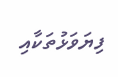ފިޔަވަޅުތަކާއި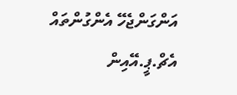އަންގަންޖެހޭ އެންގުންތައް އެޗް.ޕީ.އޭއިން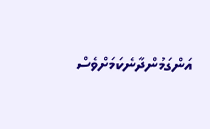އަންގަމުންދާނެކަމަށްވެސް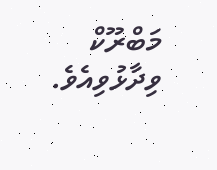މަބްރޫކް ވިދާޅުވިއެވެ.